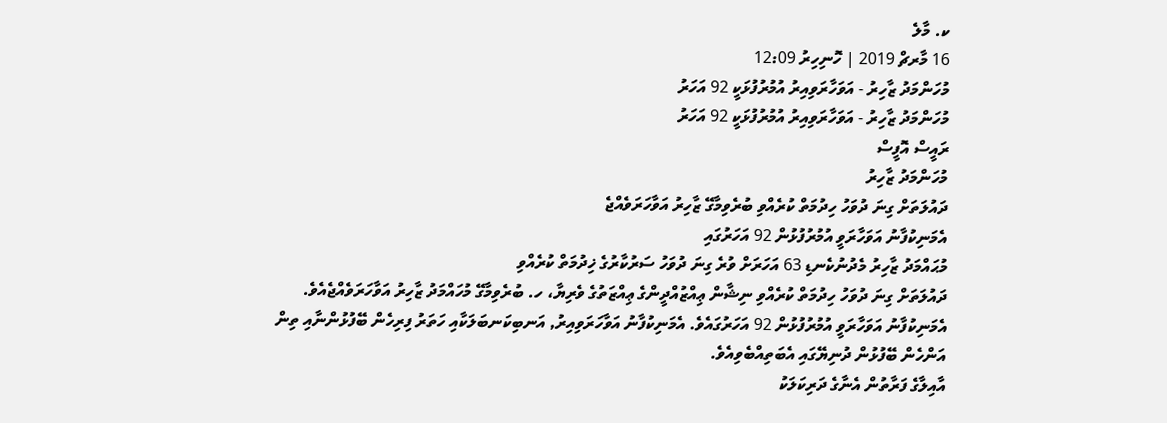ކ. މާލެ
16 މާރޗް 2019 | ހޮނިހިރު 12:09
މުހަންމަދު ޒާހިރު - އަވަހާރަވިއިރު އުމުރުފުޅަކީ 92 އަހަރު
މުހަންމަދު ޒާހިރު - އަވަހާރަވިއިރު އުމުރުފުޅަކީ 92 އަހަރު
ރައީސް އޮފީސް
މުހަންމަދު ޒާހިރު
ދައުލަތަށް ގިނަ ދުވަހު ހިދުމަތް ކުރެއްވި ބުރެވިމާގޭ ޒާހިރު އަވާހަރަވެއްޖެ
އެމަނިކުފާނު އަވަހާރަވީ އުމުރުފުޅުން 92 އަހަރުގައި
މުޙައްމަދު ޒާހިރު މެދުނުކެނޑި 63 އަހަރަށް ވުރެ ގިނަ ދުވަހު ސަރުކާރުގެ ޚިދުމަތް ކުރެއްވި
ދައުލަތަށް ގިނަ ދުވަހު ހިދުމަތް ކުރެއްވި ނިޝާން ޢިއްޒުއްދީންގެ ޢިއްޒަތުގެ ވެރިޔާ، ހ. ބުރެވިމާގޭ މުހައްމަދު ޒާހިރު އަވާހަރަވެއްޖެއެވެ.
އެމަނިކުފާނު އަވަހާރަވީ އުމުރުފުޅުން 92 އަހަރުގައެވެ. އެމަނިކުފާނު އަވާހަރަވިއިރު, އަނބިކަނބަލަކާއި ހަތަރު ފިރިހެން ބޭފުޅުންނާއި ތިން އަންހެން ބޭފުޅުން ދުނިޔޭގައި އެބަތިއްބެވިއެވެ.
އާއިލާގެ ފަރާތުން އެނާގެ ދަރިކަލަކު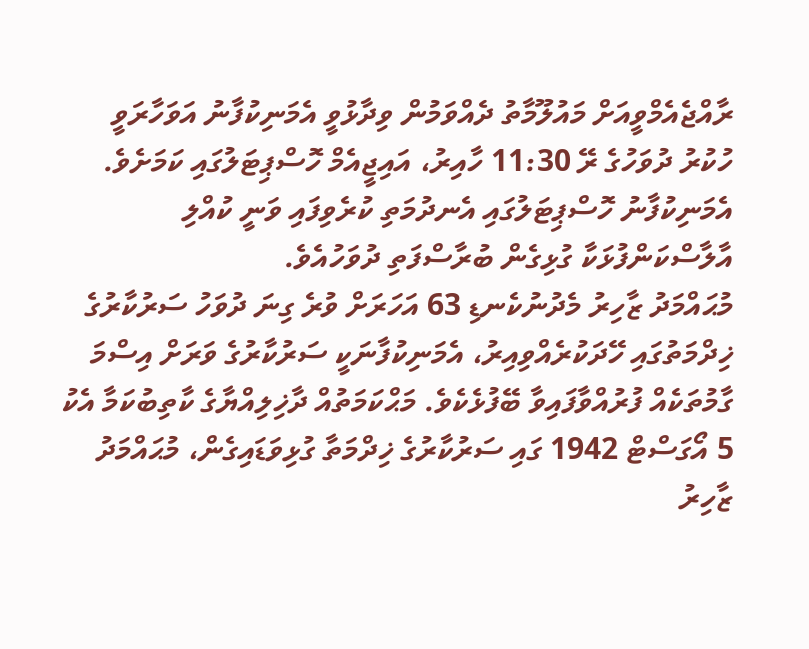ރާއްޖެއެމްވީއަށް މައުލޫމާތު ދެއްވަމުން ވިދާޅުވީ އެމަނިކުފާނު އަވަހާރަވީ ހުކުރު ދުވަހުގެ ރޭ 11:30 ހާއިރު، އައިޖީއެމް ހޮސްޕިޓަލުގައި ކަމަށެވެ. އެމަނިކުފާނު ހޮސްޕިޓަލުގައި އެނދުމަތި ކުރެވިފައި ވަނީ ކުއްލި އާލާސްކަންފުޅަކާ ގުޅިގެން ބުރާސްފަތި ދުވަހުއެވެ.
މުޙައްމަދު ޒާހިރު މެދުނުކެނޑި 63 އަހަރަށް ވުރެ ގިނަ ދުވަހު ސަރުކާރުގެ ޚިދްމަތުގައި ހޭދަކުރެއްވިއިރު، އެމަނިކުފާނަކީ ސަރުކާރުގެ ވަރަށް އިސްމަ ގާމުތަކެއް ފުރުއްވާފައިވާ ބޭފުޅެކެވެ. މަޙްކަމަތުއް ދާޚިލިއްޔާގެ ކާތިބުކަމާ އެކު 5 އޯގަސްޓް 1942 ގައި ސަރުކާރުގެ ޚިދްމަތާ ގުޅިވަޑައިގެން، މުޙައްމަދު ޒާހިރު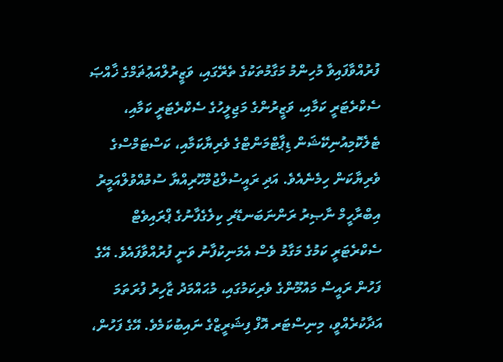ފުރުއްވާފައިވާ މުހިންމު މަގާމުތަކުގެ ތެރޭގައި، ވަޒީރުލްއަޢުޡަމްގެ ޚާއްޞަ ސެކްރެޓަރީ ކަމާއި، ވަޒީރުންގެ މަޖިލީހުގެ ސެކްރެޓަރީ ކަމާއި، ޓެލެކޮމިއުނިކޭޝަން ޑިޕާޓްމަންޓްގެ ވެރިޔާކަމާއި، ކަސްޓަމްސްގެ ވެރިޔާކަން ހިމެނެއެވެ. އަދި ރައީސުލްޖުމްހޫރިއްޔާ ސުމުއްވުލްއަމީރު އިބްރާހީމް ނާޞިރު ރަންނަބަނޑޭރި ކިލެގެފާނުގެ ޕްރައިވެޓް ސެކްރެޓަރީ ކަމުގެ މަގާމު ވެސް އެމަނިކުފާނު ވަނީ ފުރުއްވާފައެވެ. އޭގެ ފަހުން ރައީސް މައުމޫންގެ ވެރިކަމުގައި، މުޙައްމަދު ޒާހިރު ފުރަތަމަ އަދާކުރެއްވީ، މިނިސްޓަރ އޮފް ފިޝަރީޒްގެ ނައިބުކަމެވެ. އޭގެ ފަހުން،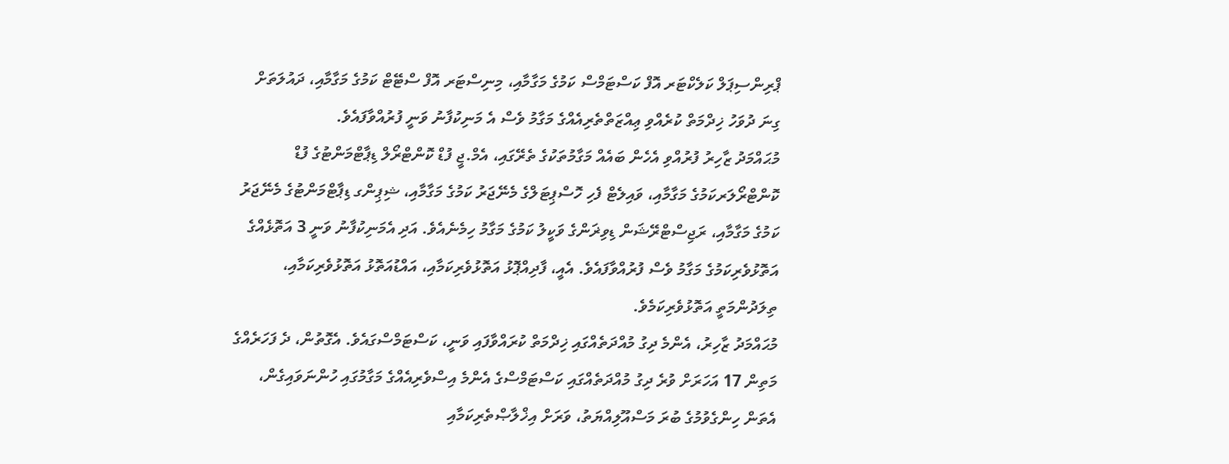ޕްރިންސިޕަލް ކަލެކްޓަރ އޮފް ކަސްޓަމްސް ކަމުގެ މަގާމާއި، މިނިސްޓަރ އޮފް ސްޓޭޓް ކަމުގެ މަގާމާއި، ދައުލަތަށް ގިނަ ދުވަހު ޚިދްމަތް ކުރެއްވި ޢިއްޒަތްތެރިއެއްގެ މަގާމު ވެސް އެ މަނިކުފާނު ވަނީ ފުރުއްވާފައެވެ.
މުޙައްމަދު ޒާހިރު ފުރުއްވި އެހެން ބައެއް މަގާމުތަކުގެ ތެރޭގައި، އެމް.ޖީ ފުޑް ކޮންޓްރޯލް ޑިޕާޓްމަންޓުގެ ފުޑް ކޮންޓްރޯލަރކަމުގެ މަގާމާއި، ވައިލެޓް ފެހި ހޮސްޕިޓަލްގެ މެނޭޖަރު ކަމުގެ މަގާމާއި، ޝިޕިންގ ޑިޕާޓްމަންޓުގެ މެނޭޖަރު ކަމުގެ މަގާމާއި، ރަޖިސްޓްރޭޝަން ޑިވިޜަންގެ ވަކީލު ކަމުގެ މަގާމު ހިމެނެއެވެ. އަދި އެމަނިކުފާނު ވަނީ 3 އަތޮޅެއްގެ އަތޮޅުވެރިކަމުގެ މަގާމު ވެސް ފުރުއްވާފައެވެ. އެއީ، ފާދިއްޕޮޅު އަތޮޅުވެރިކަމާއި، އައްޑުއަތޮޅު އަތޮޅުވެރިކަމާއި، ތިލަދުންމަތީ އަތޮޅުވެރިކަމެވެ.
މުޙައްމަދު ޒާހިރު، އެންމެ ދިގު މުއްދަތެއްގައި ޚިދްމަތް ކުރައްވާފައި ވަނީ، ކަސްޓަމްސްގައެވެ. އެގޮތުން، ދެ ފަހަރެއްގެ މަތިން 17 އަހަރަށް ވުރެ ދިގު މުއްދަތެއްގައި ކަސްޓަމްސްގެ އެންމެ އިސްވެރިއެއްގެ މަގާމުގައި ހުންނަވައިގެން، އެތަން ހިންގެވުމުގެ ބުރަ މަސްއޫލިއްޔަތު، ވަރަށް އިޚްލާޞްތެރިކަމާއި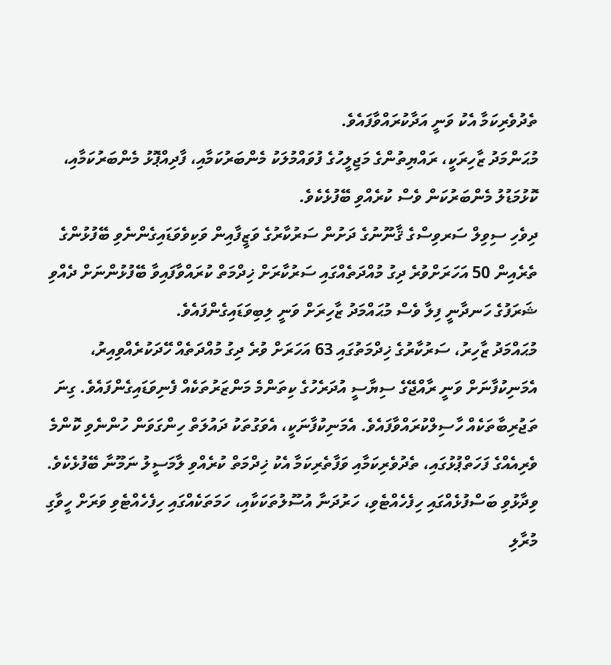ތެދުވެރިކަމާ އެކު ވަނީ އަދާކުރައްވާފައެވެ.
މުޙަންމަދު ޒާހިރަކީ، ރައްޔިތުންގެ މަޖިލީހުގެ ފުވައްމުލަކު މެންބަރުކަމާއި، ފާދިއްޕޮޅު މެންބަރުކަމާއި، ކޮޅުމަޑުލު މެންބަރުކަން ވެސް ކުރެއްވި ބޭފުޅެކެވެ.
ދިވެހި ސިވިލް ސަރވިސްގެ ޤާނޫނުގެ ދަށުން ސަރުކާރުގެ ވަޒީފާއިން ވަކިވެވަޑައިގެންނެވި ބޭފުޅުންގެ ތެރެއިން 50 އަހަރަށްވުރެ ދިގު މުއްދަތެއްގައި ސަރުކާރަށް ޚިދްމަތް ކުރައްވާފައިވާ ބޭފުޅުންނަށް ދެއްވި ޝަރަފުގެ ހަނދާނީ ފިލާ ވެސް މުޙައްމަދު ޒާހިރަށް ވަނީ ލިބިވަޑައިގެންފައެވެ.
މުޙައްމަދު ޒާހިރު، ސަރުކާރުގެ ޚިދްމަތުގައި 63 އަހަރަށް ވުރެ ދިގު މުއްދަތެއް ހޭދަކުރެއްވިއިރު، އެމަނިކުފާނަށް ވަނީ ރާއްޖޭގެ ސިޔާސީ އުދަރެހުގެ ކިތަންމެ މަންޒަރުތަކެއް ފެނިވަޑައިގެންފައެވެ. ގިނަ ތަޖުރިބާތަކެއް ހާސިލްކުރައްވާފައެވެ. އެމަނިކުފާނަކީ، އެވަގުތަކު ދައުލަތް ހިންގަވަން ހުންނެވި ކޮންމެ ވެރިއެއްގެ ފަހަތްޕުޅުގައި، ތެދުވެރިކަމާއި ވަފާތެރިކަމާ އެކު ޚިދްމަތް ކުރެއްވި ލާމަސީލު ނަމޫނާ ބޭފުޅެކެވެ. ވިދާޅުވި ބަސްފުޅެއްގައި ހިފެހެއްޓެވި، ހަރުދަނާ އުސޫލުތަކަކާއި، ހަމަތަކެއްގައި ހިފެހެއްޓެވި ވަރަށް ހީވާގި މުރާލި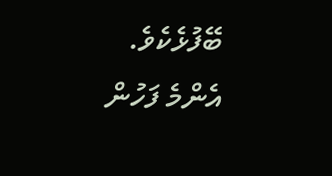ބޭފުޅެކެވެ.
އެންމެ ފަހުން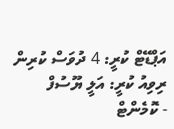އަޕްޑޭޓް ކުރީ: 4 ދުވަސް ކުރިން
ރިވިއު ކުރީ: އަލީ ޔޫސުފް
- ކޮމެންޓް